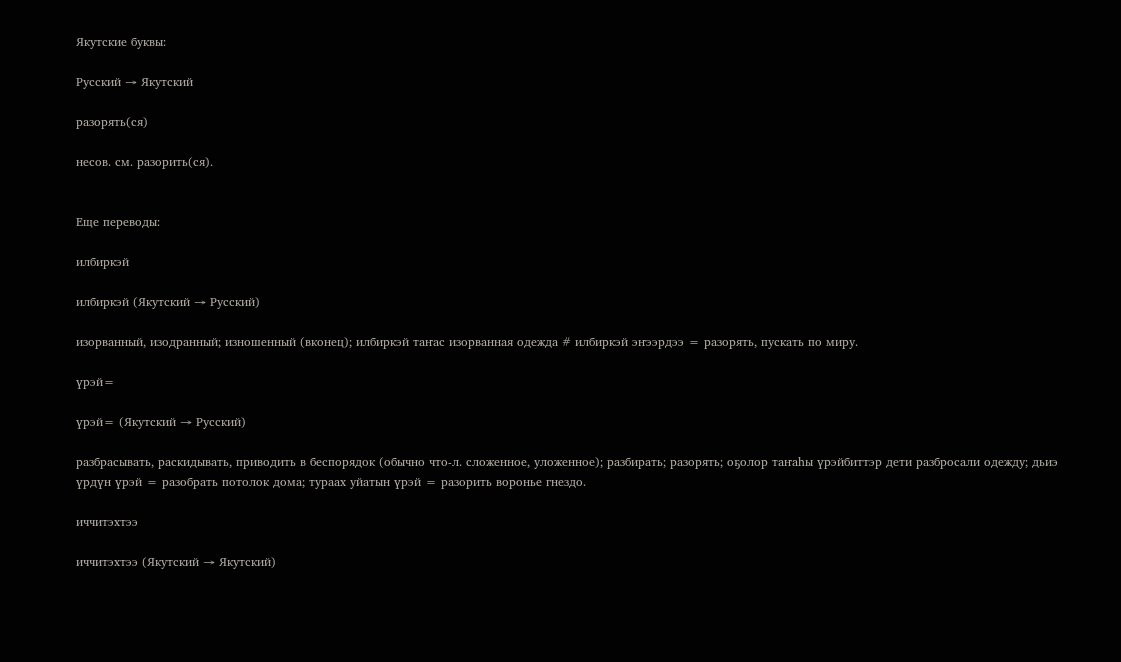Якутские буквы:

Русский → Якутский

разорять(ся)

несов. см. разорить(ся).


Еще переводы:

илбиркэй

илбиркэй (Якутский → Русский)

изорванный, изодранный; изношенный (вконец); илбиркэй таҥас изорванная одежда # илбиркэй эҥээрдээ = разорять, пускать по миру.

үрэй=

үрэй= (Якутский → Русский)

разбрасывать, раскидывать, приводить в беспорядок (обычно что-л. сложенное, уложенное); разбирать; разорять; оҕолор таҥаһы үрэйбиттэр дети разбросали одежду; дьиэ үрдүн үрэй = разобрать потолок дома; тураах уйатын үрэй = разорить воронье гнездо.

иччитэхтээ

иччитэхтээ (Якутский → Якутский)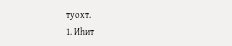туохт.
1. Иһит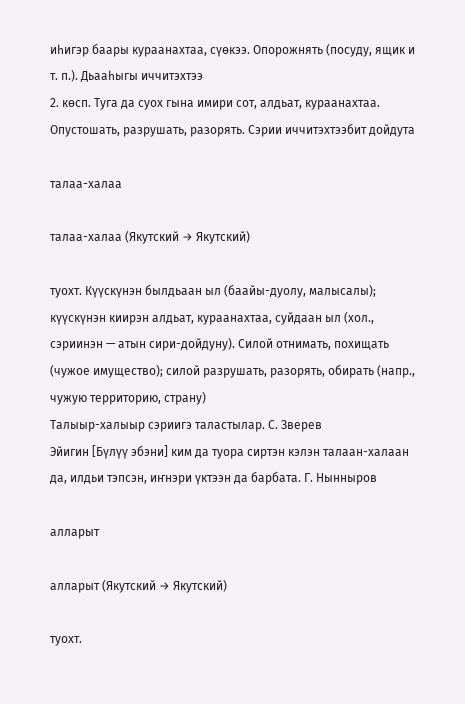иһигэр баары кураанахтаа, сүөкээ. Опорожнять (посуду, ящик и т. п.). Дьааһыгы иччитэхтээ
2. көсп. Туга да суох гына имири сот, алдьат, кураанахтаа. Опустошать, разрушать, разорять. Сэрии иччитэхтээбит дойдута

талаа-халаа

талаа-халаа (Якутский → Якутский)

туохт. Күүскүнэн былдьаан ыл (баайы-дуолу, малысалы); күүскүнэн киирэн алдьат, кураанахтаа, суйдаан ыл (хол., сэриинэн — атын сири-дойдуну). Силой отнимать, похищать (чужое имущество); силой разрушать, разорять, обирать (напр., чужую территорию, страну)
Талыыр-халыыр сэриигэ таластылар. С. Зверев
Эйигин [Бүлүү эбэни] ким да туора сиртэн кэлэн талаан-халаан да, илдьи тэпсэн, иҥнэри үктээн да барбата. Г. Нынныров

алларыт

алларыт (Якутский → Якутский)

туохт.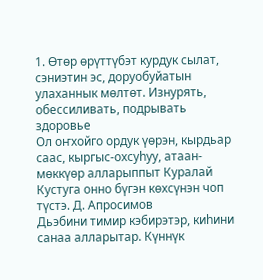1. Өтөр өрүттүбэт курдук сылат, сэниэтин эс, доруобуйатын улаханнык мөлтөт. Изнурять, обессиливать, подрывать здоровье
Ол оҥхойго ордук үөрэн, кырдьар саас, кыргыс-охсуһуу, атаан-мөккүөр алларыппыт Куралай Кустуга онно бүгэн көхсүнэн чоп түстэ. Д. Апросимов
Дьэбини тимир кэбирэтэр, киһини санаа алларытар. Күннүк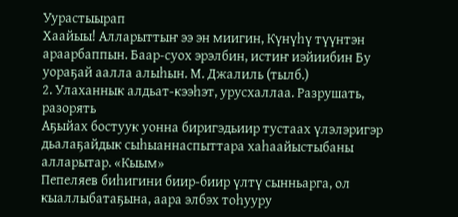Уурастыырап
Хаайыы! Алларыттыҥ ээ эн миигин, Күнүһү түүнтэн араарбаппын. Баар-суох эрэлбин, истиҥ иэйиибин Бу уораҕай аалла алыһын. М. Джалиль (тылб.)
2. Улаханнык алдьат-кээһэт, урусхаллаа. Разрушать, разорять
Аҕыйах бостуук уонна биригэдьиир тустаах үлэлэригэр дьалаҕайдык сыһыаннаспыттара хаһаайыстыбаны алларытар. «Кыым»
Пепеляев биһигини биир-биир үлтү сынньарга, ол кыаллыбатаҕына, аара элбэх тоһууру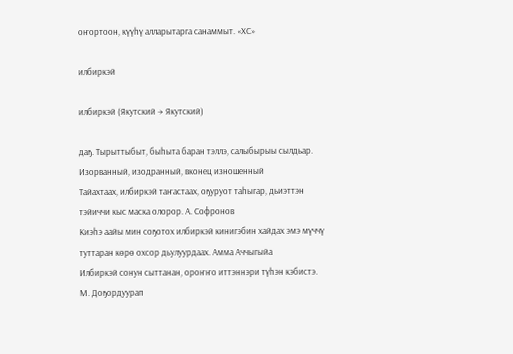оҥортоон, күүһү алларытарга санаммыт. «ХС»

илбиркэй

илбиркэй (Якутский → Якутский)

даҕ. Тырыттыбыт, быһыта баран тэллэ, салыбырыы сылдьар. Изорванный, изодранный, вконец изношенный
Тайахтаах, илбиркэй таҥастаах, оҕуруот таһыгар, дьиэттэн тэйиччи кыс маска олорор. А. Софронов
Киэһэ аайы мин соҕотох илбиркэй кинигэбин хайдах эмэ мүччү туттаран көрө охсор дьулуурдаах. Амма Аччыгыйа
Илбиркэй сонун сыттанан, ороҥҥо иттэннэри түһэн кэбистэ. М. Доҕордуурап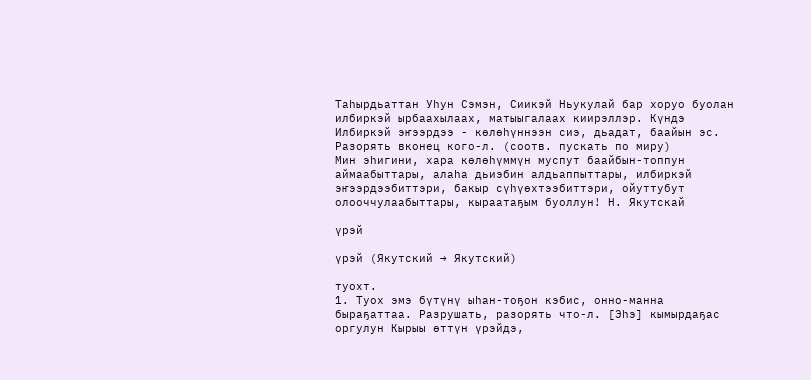Таһырдьаттан Уһун Сэмэн, Сиикэй Ньукулай бар хоруо буолан илбиркэй ырбаахылаах, матыыгалаах киирэллэр. Күндэ
Илбиркэй эҥээрдээ - көлөһүннээн сиэ, дьадат, баайын эс. Разорять вконец кого-л. (соотв. пускать по миру)
Мин эһигини, хара көлөһүммүн муспут баайбын-топпун аймаабыттары, алаһа дьиэбин алдьаппыттары, илбиркэй эҥээрдээбиттэри, бакыр сүһүөхтээбиттэри, ойуттубут олооччулаабыттары, кыраатаҕым буоллун! Н. Якутскай

үрэй

үрэй (Якутский → Якутский)

туохт.
1. Туох эмэ бүтүнү ыһан-тоҕон кэбис, онно-манна быраҕаттаа. Разрушать, разорять что-л. [Эһэ] кымырдаҕас оргулун Кырыы өттүн үрэйдэ,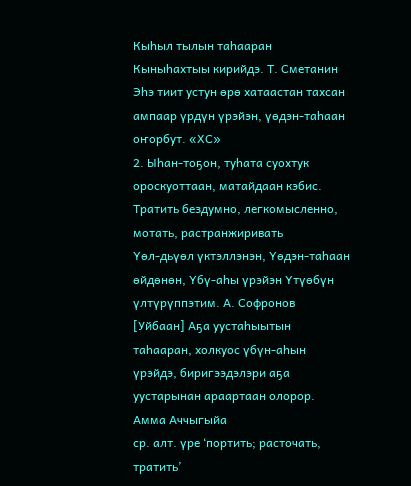Кыһыл тылын таһааран Кыныһахтыы кирийдэ. Т. Сметанин
Эһэ тиит устун өрө хатаастан тахсан ампаар үрдүн үрэйэн, үөдэн-таһаан оҥорбут. «ХС»
2. Ыһан-тоҕон, туһата суохтук ороскуоттаан, матайдаан кэбис. Тратить бездумно, легкомысленно, мотать, растранжиривать
Үөл-дьүөл үктэллэнэн, Үөдэн-таһаан өйдөнөн, Үбү-аһы үрэйэн Үтүөбүн үлтүрүппэтим. А. Софронов
[Уйбаан] Аҕа уустаһыытын таһааран, холкуос үбүн-аһын үрэйдэ, биригээдэлэри аҕа уустарынан араартаан олорор. Амма Аччыгыйа
ср. алт. үре ‘портить; расточать, тратить’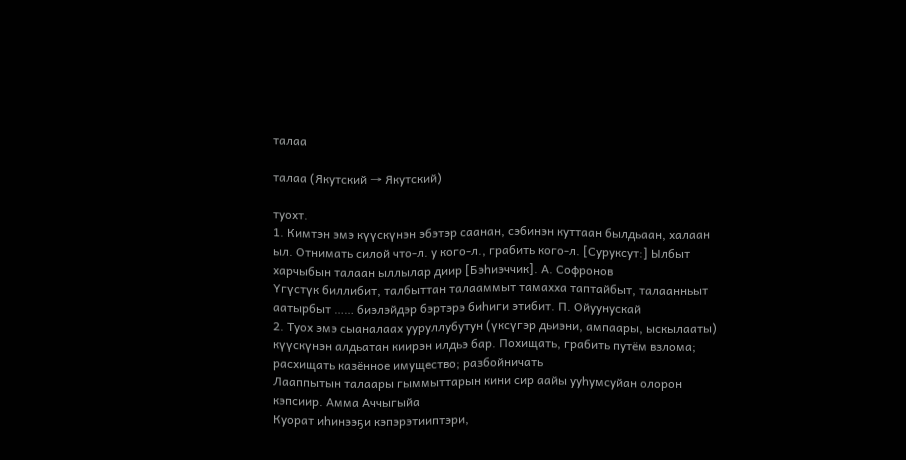талаа

талаа (Якутский → Якутский)

туохт.
1. Кимтэн эмэ күүскүнэн эбэтэр саанан, сэбинэн куттаан былдьаан, халаан ыл. Отнимать силой что-л. у кого-л., грабить кого-л. [Суруксут:] Ылбыт харчыбын талаан ыллылар диир [Бэһиэччик]. А. Софронов
Үгүстүк биллибит, талбыттан талааммыт тамахха таптайбыт, талаанньыт аатырбыт …… биэлэйдэр бэртэрэ биһиги этибит. П. Ойуунускай
2. Туох эмэ сыаналаах ууруллубутун (үксүгэр дьиэни, ампаары, ыскылааты) күүскүнэн алдьатан киирэн илдьэ бар. Похищать, грабить путём взлома; расхищать казённое имущество; разбойничать
Лааппытын талаары гыммыттарын кини сир аайы ууһумсуйан олорон кэпсиир. Амма Аччыгыйа
Куорат иһинээҕи кэпэрэтииптэри,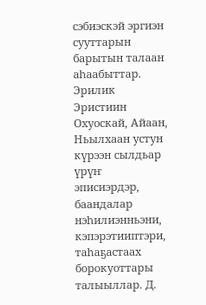сэбиэскэй эргиэн сууттарын барытын талаан аһаабыттар. Эрилик Эристиин
Охуоскай, Айаан, Ньылхаан устун күрээн сылдьар үрүҥ эписиэрдэр, баандалар нэһилиэнньэни, кэпэрэтииптэри, таһаҕастаах борокуоттары талыыллар. Д.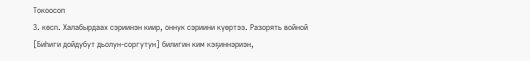Токоосоп
3. көсп. Халабырдаах сэриинэн киир, оннук сэриини күөртээ. Разорять войной
[Биһиги дойдубут дьолун-соргутун] билигин ким кэҕиннэриэн,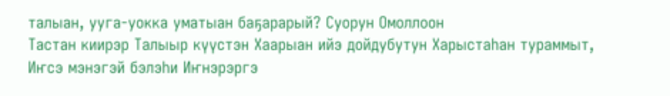талыан, ууга-уокка уматыан баҕарарый? Суорун Омоллоон
Тастан киирэр Талыыр күүстэн Хаарыан ийэ дойдубутун Харыстаһан тураммыт, Иҥсэ мэнэгэй бэлэһи Иҥнэрэргэ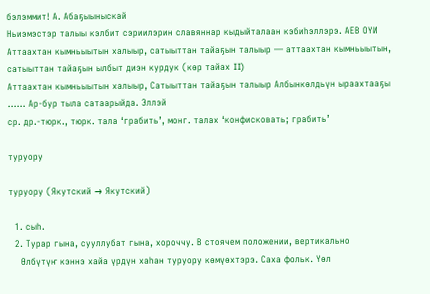бэлэммит! А. Абаҕыыныскай
Ньиэмэстэр талыы кэлбит сэриилэрин славяннар кыдыйталаан кэбиһэллэрэ. АЕВ ОҮИ
Аттаахтан кымньыытын халыыр, сатыыттан тайаҕын талыыр — аттаахтан кымньыытын, сатыыттан тайаҕын ылбыт диэн курдук (көр тайах II)
Аттаахтан кымньыытын халыыр, Сатыыттан тайаҕын талыыр Албынкөлдьүн ыраахтааҕы …… Ар-бур тыла сатаарыйда. Эллэй
ср. др.-тюрк., тюрк. тала ‘грабить’, монг. талах ‘конфисковать; грабить’

туруору

туруору (Якутский → Якутский)

  1. сыһ.
  2. Турар гына, сууллубат гына, хороччу. В стоячем положении, вертикально
    Өлбүтүҥ кэннэ хайа үрдүн хаһан туруору көмүөхтэрэ. Саха фольк. Үөл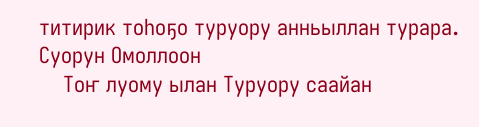титирик тоһоҕо туруору анньыллан турара. Суорун Омоллоон
    Тоҥ луому ылан Туруору саайан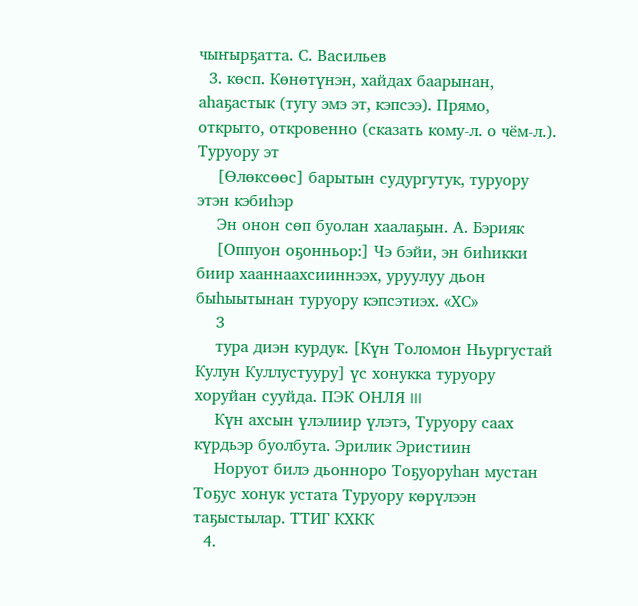чыҥырҕатта. С. Васильев
  3. көсп. Көнөтүнэн, хайдах баарынан, аһаҕастык (тугу эмэ эт, кэпсээ). Прямо, открыто, откровенно (сказать кому-л. о чём-л.). Туруору эт
    [Өлөксөөс] барытын судургутук, туруору этэн кэбиһэр
    Эн онон сөп буолан хаалаҕын. А. Бэрияк
    [Оппуон оҕонньор:] Чэ бэйи, эн биһикки биир хааннаахсииннээх, уруулуу дьон быһыытынан туруору кэпсэтиэх. «ХС»
    3
    тура диэн курдук. [Күн Толомон Ньургустай Кулун Куллустууру] үс хонукка туруору хоруйан сууйда. ПЭК ОНЛЯ III
    Күн ахсын үлэлиир үлэтэ, Туруору саах күрдьэр буолбута. Эрилик Эристиин
    Норуот билэ дьонноро Тоҕуоруһан мустан Тоҕус хонук устата Туруору көрүлээн таҕыстылар. ТТИГ КХКК
  4.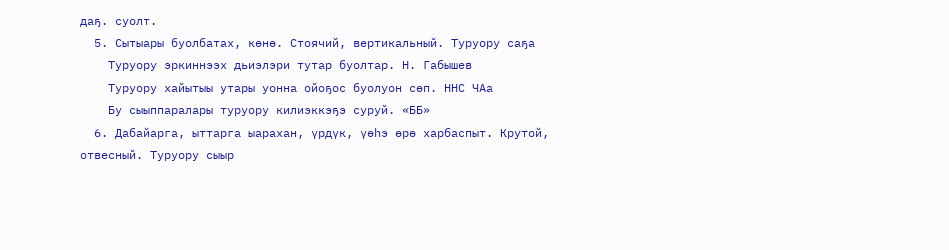даҕ. суолт.
  5. Сытыары буолбатах, көнө. Стоячий, вертикальный. Туруору саҕа
    Туруору эркиннээх дьиэлэри тутар буолтар. Н. Габышев
    Туруору хайытыы утары уонна ойоҕос буолуон сөп. ННС ЧАа
    Бу сыыппаралары туруору килиэккэҕэ суруй. «ББ»
  6. Дабайарга, ыттарга ыарахан, үрдүк, үөһэ өрө харбаспыт. Крутой, отвесный. Туруору сыыр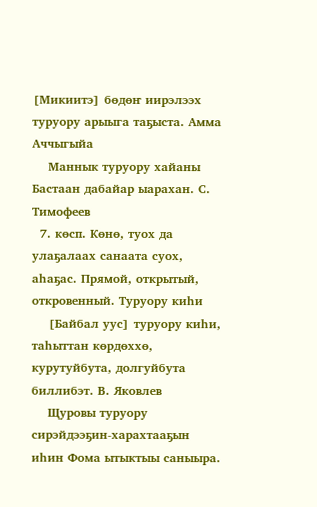[Микиитэ] бөдөҥ иирэлээх туруору арыыга таҕыста. Амма Аччыгыйа
    Маннык туруору хайаны Бастаан дабайар ыарахан. С. Тимофеев
  7. көсп. Көнө, туох да улаҕалаах санаата суох, аһаҕас. Прямой, открытый, откровенный. Туруору киһи
    [Байбал уус] туруору киһи, таһыттан көрдөххө, курутуйбута, долгуйбута биллибэт. В. Яковлев
    Щуровы туруору сирэйдээҕин-харахтааҕын иһин Фома ытыктыы саныыра.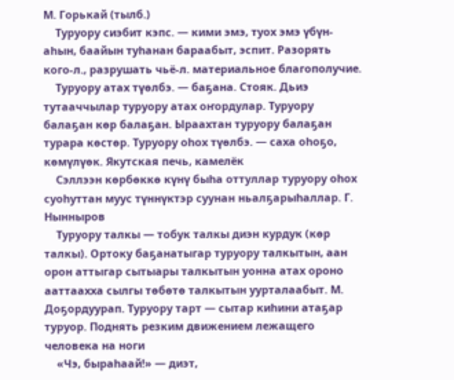М. Горькай (тылб.)
    Туруору сиэбит кэпс. — кими эмэ, туох эмэ үбүн-аһын, баайын туһанан бараабыт, эспит. Разорять кого-л., разрушать чьё-л. материальное благополучие.
    Туруору атах түөлбэ. — баҕана. Стояк. Дьиэ тутааччылар туруору атах оҥордулар. Туруору балаҕан көр балаҕан. Ыраахтан туруору балаҕан турара көстөр. Туруору оһох түөлбэ. — саха оһоҕо, көмүлүөк. Якутская печь, камелёк
    Сэллээн көрбөккө күнү быһа оттуллар туруору оһох суоһуттан муус түннүктэр суунан ньалҕарыһаллар. Г. Нынныров
    Туруору талкы — тобук талкы диэн курдук (көр талкы). Ортоку баҕанатыгар туруору талкытын, аан орон аттыгар сытыары талкытын уонна атах ороно ааттаахха сылгы төбөтө талкытын уурталаабыт. М. Доҕордуурап. Туруору тарт — сытар киһини атаҕар туруор. Поднять резким движением лежащего человека на ноги
    «Чэ, быраһаай!» — диэт,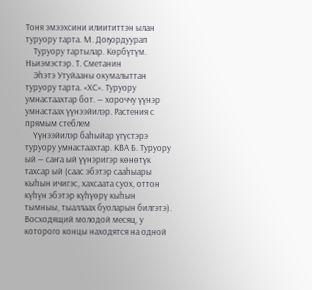Тоня эмээхсини илиититтэн ылан туруору тарта. М. Доҕордуурап
    Туруору тартылар. Көрбүтүм. Ньиэмэстэр. Т. Сметанин
    Эһэтэ Утуйааны окумалыттан туруору тарта. «ХС». Туруору умнастаахтар бот. — хороччу үүнэр умнастаах үүнээйилэр. Растения с прямым стеблем
    Үүнээйилэр баһыйар үгүстэрэ туруору умнастаахтар. КВА Б. Туруору ый — саҥа ый үүнэригэр көнөтүк тахсар ый (саас эбэтэр сааһыары кыһын ичигэс, хахсаата суох, оттон күһүн эбэтэр күһүөрү кыһын тымныы, тыаллаах буоларын билгэтэ). Восходящий молодой месяц, у которого концы находятся на одной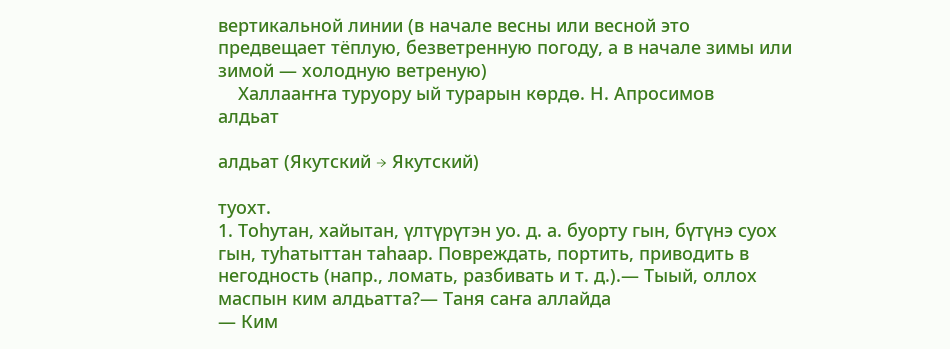вертикальной линии (в начале весны или весной это предвещает тёплую, безветренную погоду, а в начале зимы или зимой — холодную ветреную)
    Халлааҥҥа туруору ый турарын көрдө. Н. Апросимов
алдьат

алдьат (Якутский → Якутский)

туохт.
1. Тоһутан, хайытан, үлтүрүтэн уо. д. а. буорту гын, бүтүнэ суох гын, туһатыттан таһаар. Повреждать, портить, приводить в негодность (напр., ломать, разбивать и т. д.).— Тыый, оллох маспын ким алдьатта?— Таня саҥа аллайда
— Ким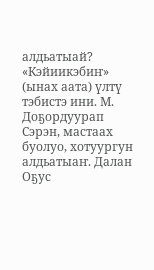алдьатыай? «Кэйиикэбиҥ» (ынах аата) үлтү тэбистэ ини. М. Доҕордуурап
Сэрэн, мастаах буолуо, хотуургун алдьатыаҥ. Далан
Оҕус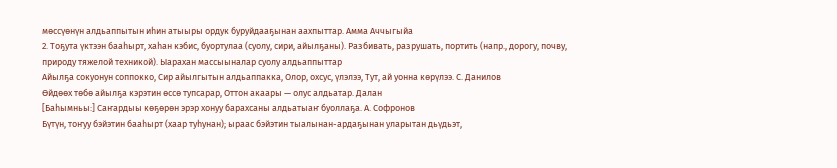мөссүөнүн алдьаппытын иһин атыыры ордук буруйдааҕынан аахпыттар. Амма Аччыгыйа
2. Тоҕута үктээн бааһырт, хаһан кэбис, буортулаа (суолу, сири, айылҕаны). Разбивать, разрушать, портить (напр., дорогу, почву, природу тяжелой техникой). Ыарахан массыыналар суолу алдьаппыттар
Айылҕа сокуонун соппокко, Сир айылгытын алдьаппакка, Олор, охсус, үлэлээ, Тут, ай уонна көрүлээ. С. Данилов
Өйдөөх төбө айылҕа кэрэтин өссө тупсарар, Оттон акаары — олус алдьатар. Далан
[Баһымньы:] Саҥардыы көҕөрөн эрэр хонуу барахсаны алдьатыаҥ буоллаҕа. А. Софронов
Бүтүн, тоҥуу бэйэтин бааһырт (хаар туһунан); ыраас бэйэтин тыалынан-ардаҕынан уларытан дьүдьэт,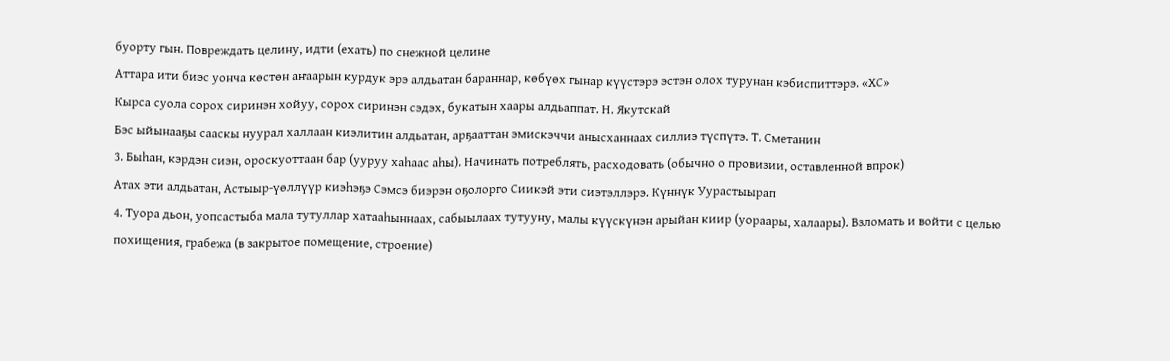буорту гын. Повреждать целину, идти (ехать) по снежной целине
Аттара ити биэс уонча көстөн аҥаарын курдук эрэ алдьатан бараннар, көбүөх гынар күүстэрэ эстэн олох турунан кэбиспиттэрэ. «ХС»
Кырса суола сорох сиринэн хойуу, сорох сиринэн сэдэх, букатын хаары алдьаппат. Н. Якутскай
Бэс ыйынааҕы сааскы нуурал халлаан киэлитин алдьатан, арҕааттан эмискэччи анысханнаах силлиэ түспүтэ. Т. Сметанин
3. Быһан, кэрдэн сиэн, ороскуоттаан бар (ууруу хаһаас аһы). Начинать потреблять, расходовать (обычно о провизии, оставленной впрок)
Атах эти алдьатан, Астыыр-үөллүүр киэһэҕэ Сэмсэ биэрэн оҕолорго Сиикэй эти сиэтэллэрэ. Күннүк Уурастыырап
4. Туора дьон, уопсастыба мала тутуллар хатааһыннаах, сабыылаах тутууну, малы күүскүнэн арыйан киир (уораары, халаары). Взломать и войти с целью похищения, грабежа (в закрытое помещение, строение)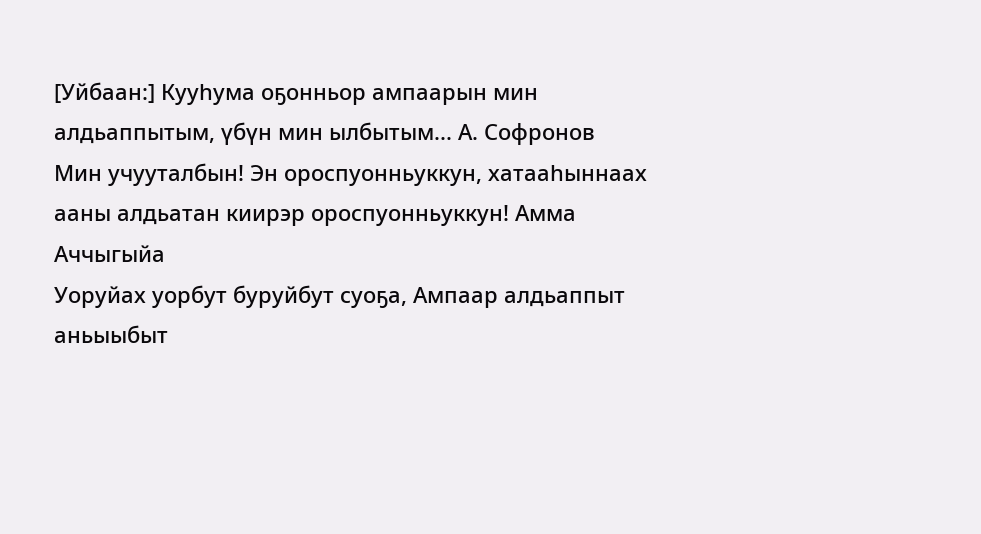[Уйбаан:] Кууһума оҕонньор ампаарын мин алдьаппытым, үбүн мин ылбытым... А. Софронов
Мин учууталбын! Эн ороспуонньуккун, хатааһыннаах ааны алдьатан киирэр ороспуонньуккун! Амма Аччыгыйа
Уоруйах уорбут буруйбут суоҕа, Ампаар алдьаппыт аньыыбыт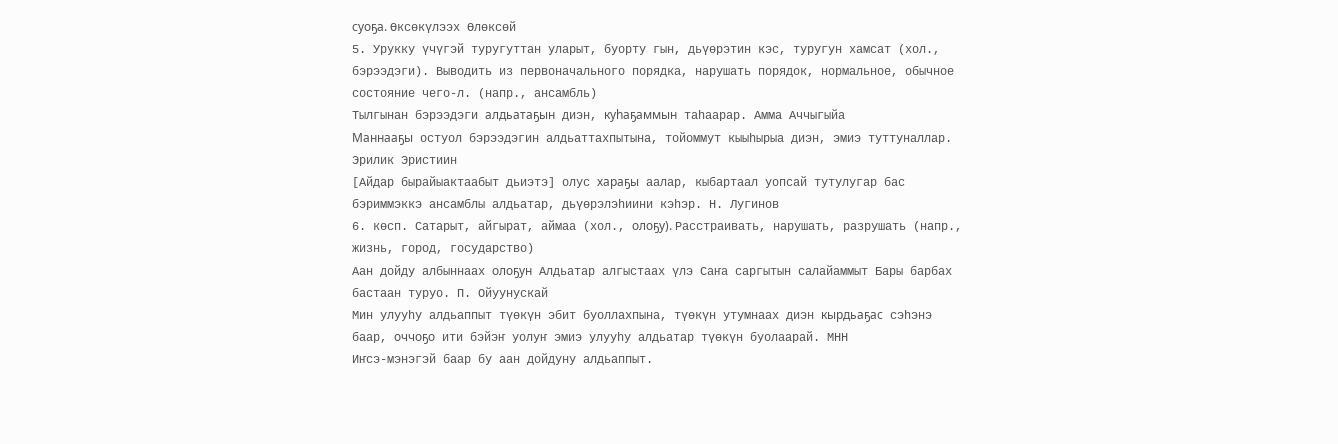суоҕа. Өксөкүлээх Өлөксөй
5. Урукку үчүгэй туругуттан уларыт, буорту гын, дьүөрэтин кэс, туругун хамсат (хол., бэрээдэги). Выводить из первоначального порядка, нарушать порядок, нормальное, обычное состояние чего-л. (напр., ансамбль)
Тылгынан бэрээдэги алдьатаҕын диэн, куһаҕаммын таһаарар. Амма Аччыгыйа
Маннааҕы остуол бэрээдэгин алдьаттахпытына, тойоммут кыыһырыа диэн, эмиэ туттуналлар. Эрилик Эристиин
[Айдар бырайыактаабыт дьиэтэ] олус хараҕы аалар, кыбартаал уопсай тутулугар бас бэриммэккэ ансамблы алдьатар, дьүөрэлэһиини кэһэр. Н. Лугинов
6. көсп. Сатарыт, айгырат, аймаа (хол., олоҕу). Расстраивать, нарушать, разрушать (напр., жизнь, город, государство)
Аан дойду албыннаах олоҕун Алдьатар алгыстаах үлэ Саҥа саргытын салайаммыт Бары барбах бастаан туруо. П. Ойуунускай
Мин улууһу алдьаппыт түөкүн эбит буоллахпына, түөкүн утумнаах диэн кырдьаҕас сэһэнэ баар, оччоҕо ити бэйэҥ уолуҥ эмиэ улууһу алдьатар түөкүн буолаарай. МНН
Иҥсэ-мэнэгэй баар бу аан дойдуну алдьаппыт.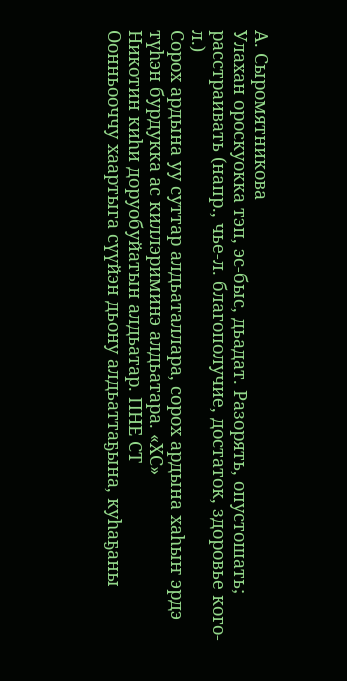А. Сыромятникова
Улахан ороскуокка тэп, эс-быс, дьадат. Разорять, опустошать; расстраивать (напр., чье-л. благополучие, достаток, здоровье кого-л.)
Сорох ардына уу суттар алдьаталлара, сорох ардына хаһыҥ эрдэ түһэн бурдукка ас киллэриминэ алдьатара. «ХС»
Никотин киһи доруобуйатын алдьатар. ПНЕ СТ
Оонньооччу хаартыга сүүйэн дьону алдьаттаҕына, куһаҕаны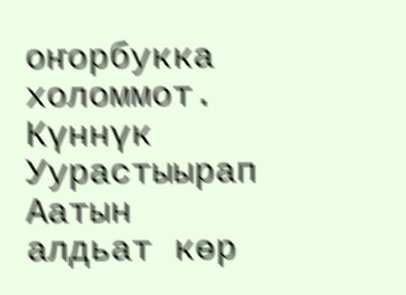оҥорбукка холоммот. Күннүк Уурастыырап
Аатын алдьат көр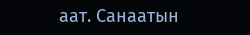аат. Санаатын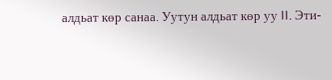алдьат көр санаа. Уутун алдьат көр уу II. Эти-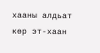хааны алдьат көр эт-хаан